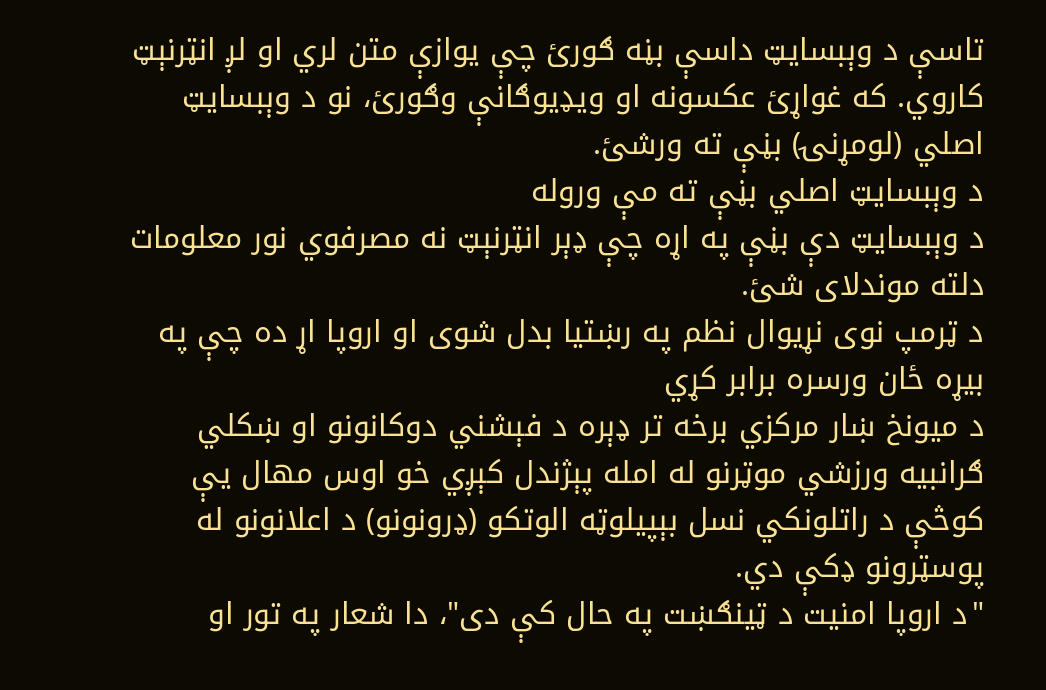تاسې د وېبسایټ داسې بڼه ګورئ چې یوازې متن لري او لږ انټرنېټ کاروي. که غواړئ عکسونه او ویډیوګانې وګورئ، نو د وېبسایټ اصلي (لومړنۍ) بڼې ته ورشئ.
د وېبسایټ اصلي بڼې ته مې وروله
د وېبسایټ دې بڼې په اړه چې ډېر انټرنېټ نه مصرفوي نور معلومات دلته موندلای شئ.
د ټرمپ نوی نړیوال نظم په رښتیا بدل شوی او اروپا اړ ده چې په بیړه ځان ورسره برابر کړي
د میونخ ښار مرکزي برخه تر ډېره د فېشني دوکانونو او ښکلي ګرانبیه ورزشي موټرنو له امله پېژندل کېږي خو اوس مهال یې کوڅې د راتلونکي نسل بېپیلوټه الوتکو (ډرونونو) د اعلانونو له پوسټرونو ډکې دي.
"د اروپا امنیت د ټینګښت په حال کې دی"، دا شعار په تور او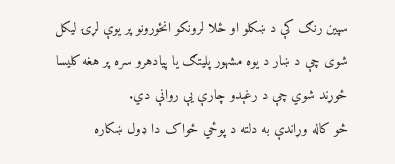سپین رنګ کې د ښکلو او ځلا لرونکو انځورونو پر یوې لړۍ لیکل شوی چې د ښار د یوه مشهور پليتګ یا پیادهرو سره پر هغه کلیسا ځوړند شوي چې د رغېدو چارې یې روانې دي.
څو کاله وړاندې به دلته د پوځي ځواک دا ډول ښکاره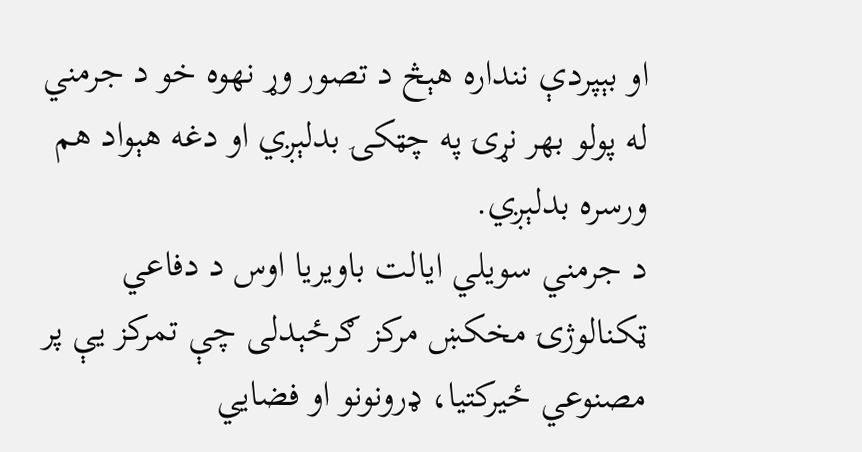او بېپردې ننداره هېڅ د تصور وړ نهوه خو د جرمني له پولو بهر نړۍ په چټکۍ بدلېږي او دغه هېواد هم ورسره بدلېږي.
د جرمني سویلي ایالت باویریا اوس د دفاعي ټکنالوژۍ مخکښ مرکز ګرځېدلی چې تمرکز یې پر مصنوعي ځیرکتیا، ډرونونو او فضایي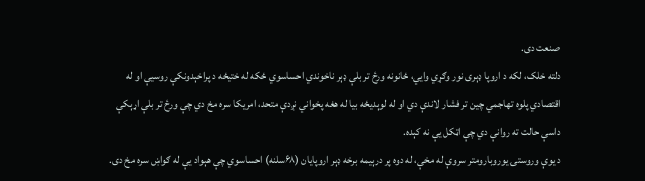صنعت دی.
دلته خلک، لکه د اروپا ډېری نور وګړي وایي، ځانونه ورځ تر بلې ډېر ناخوندي احساسوي ځکه له ختیځه د پراخېدونکې روسیې او له اقتصادي پلوه تهاجمي چین تر فشار لاندې دي او له لوېدیځه بیا له هغه پخواني نږدې متحد، امریکا سره مخ دي چې ورځ تر بلې اړېکې داسې حالت ته روانې دي چې اټکل یې نه کېده.
د یوې وروستۍ یوروبارومتر سروې له مخې، له دوه پر درېیمه برخه ډېر اروپایان (۶۸سلنه) احساسوي چې هېواد یې له ګواښ سره مخ دی.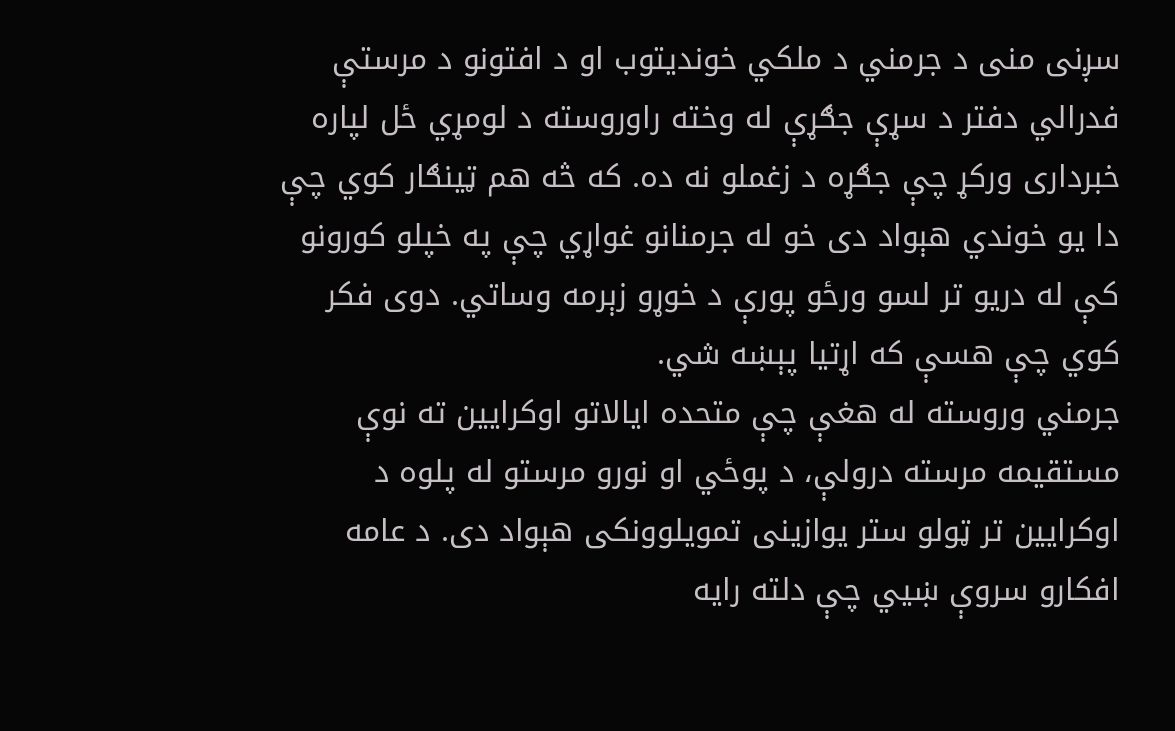سږنی منی د جرمني د ملکي خوندیتوب او د افتونو د مرستې فدرالي دفتر د سړې جګړې له وخته راوروسته د لومړي ځل لپاره خبرداری ورکړ چې جګړه د زغملو نه ده. که څه هم ټینګار کوي چې دا یو خوندي هېواد دی خو له جرمنانو غواړي چې په خپلو کورونو کې له دریو تر لسو ورځو پورې د خوړو زېرمه وساتي. دوی فکر کوي چې هسې که اړتیا پېښه شي.
جرمني وروسته له هغې چې متحده ایالاتو اوکرایین ته نوې مستقیمه مرسته درولې، د پوځي او نورو مرستو له پلوه د اوکرایین تر ټولو ستر یوازینی تمویلوونکی هېواد دی. د عامه افکارو سروې ښيي چې دلته رایه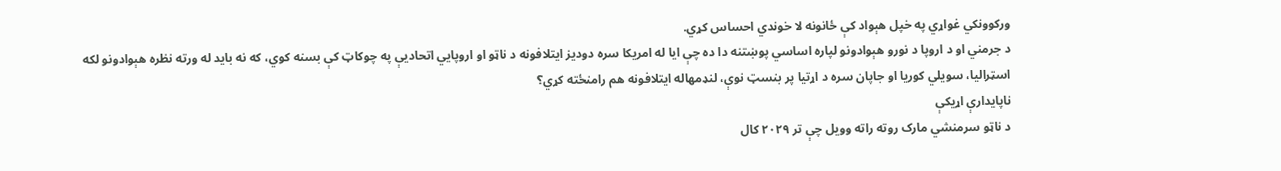ورکوونکي غواړي په خپل هېواد کې ځانونه لا خوندي احساس کړي.
د جرمني او د اروپا د نورو هېوادونو لپاره اساسي پوښتنه دا ده چې ایا له امریکا سره دودیز ایتلافونه د ناټو او اروپایي اتحادیې په چوکاټ کې بسنه کوي، که نه باید له ورته نظره هېوادونو لکه اسټرالیا، سویلي کوریا او جاپان سره د اړتیا پر بنسټ نوې، لنډمهاله ایتلافونه هم رامنځته کړي؟
ناپایدارې اړیکې
د ناټو سرمنشي مارک روته راته وویل چې تر ۲۰۲۹ کال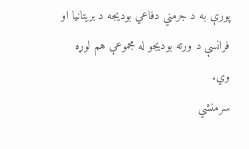پورې به د جرمني دفاعي بودیجه د بریتانیا او فرانسې د ورته بودیجو له مجموعې هم لوړه وي.
سرمنشي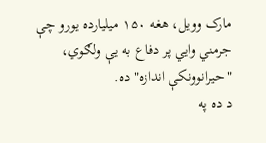مارک وویل، هغه ۱۵۰ میلیارده یورو چې جرمني وایي پر دفاع به یې ولګوي، "حیرانوونکې اندازه" ده.
د ده په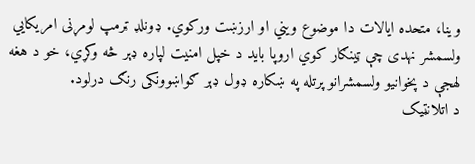وینا، متحده ایالات دا موضوع ویني او ارزښت ورکوي. ډونلډ ټرمپ لومړنی امریکايي ولسمشر نهدی چې ټینګار کوي اروپا باید د خپل امنیت لپاره ډېر څه وکړي، خو د هغه لهجې د پخوانیو ولسمشرانو پرتله په ښکاره ډول ډېر ګواښوونکی رنګ درلود.
د اتلانټیک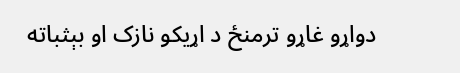دواړو غاړو ترمنځ د اړیکو نازک او بېثباته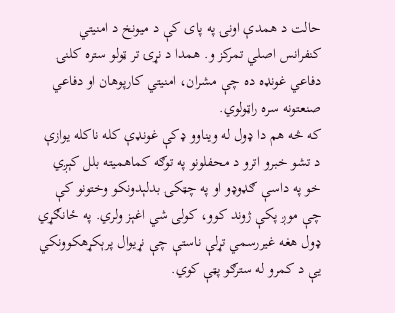حالت د همدې اونۍ په پای کې د میونخ د امنیتي کنفرانس اصلي تمرکز و. همدا د نړۍ تر ټولو ستره کلنۍ دفاعي غونډه ده چې مشران، امنیتي کارپوهان او دفاعي صنعتونه سره راټولوي.
که څه هم دا ډول له ویناوو ډکې غونډې کله ناکله یوازې د تشو خبرو اترو د محفلونو په توګه کماهمیته بلل کېږي خو په داسې ګډوډو او په چټکۍ بدلېدونکو وختونو کې چې موږ پکې ژوند کوو، کولی شي اغېز ولري. په ځانګړي ډول هغه غیررسمي تړلې ناستې چې نړیوال پرېکړهکوونکي یې د کمرو له سترګو پټې کوي.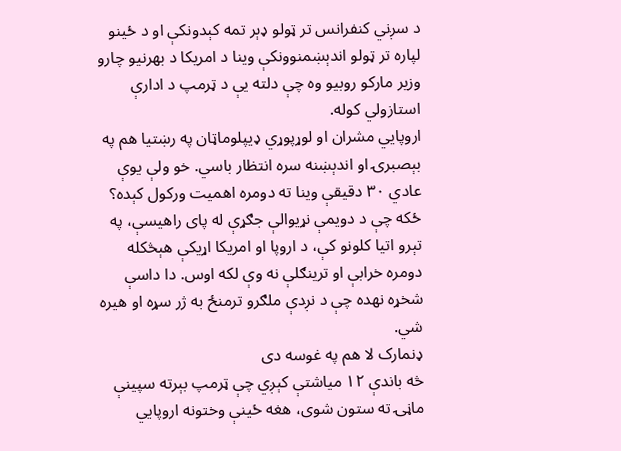د سږني کنفرانس تر ټولو ډېر تمه کېدونکې او د ځینو لپاره تر ټولو اندېښمنوونکې وینا د امریکا د بهرنیو چارو وزیر مارکو روبیو وه چې دلته یې د ټرمپ د ادارې استازولي کوله.
اروپايي مشران او لوړپوړي ډیپلوماټان په رښتیا هم په بېصبرۍ او اندېښنه سره انتظار باسي. خو ولې یوې عادي ۳۰ دقیقې وینا ته دومره اهمیت ورکول کېده؟
ځکه چې د دویمې نړیوالې جګړې له پای راهیسې، په تېرو اتیا کلونو کې، د اروپا او امریکا اړیکې هېڅکله دومره خرابې او ترینګلې نه وې لکه اوس. دا داسې شخړه نهده چې د نږدې ملګرو ترمنځ به ژر سړه او هیره شي.
ډنمارک لا هم په غوسه دی
څه باندې ۱۲ میاشتې کېږي چې ټرمپ بېرته سپینې ماڼۍ ته ستون شوی، هغه ځینې وختونه اروپايي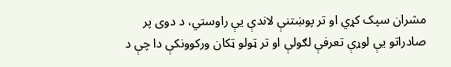مشران سپک کړي او تر پوښتنې لاندې یې راوستي، د دوی پر صادراتو یې لوړې تعرفې لګولې او تر ټولو ټکان ورکوونکې دا چې د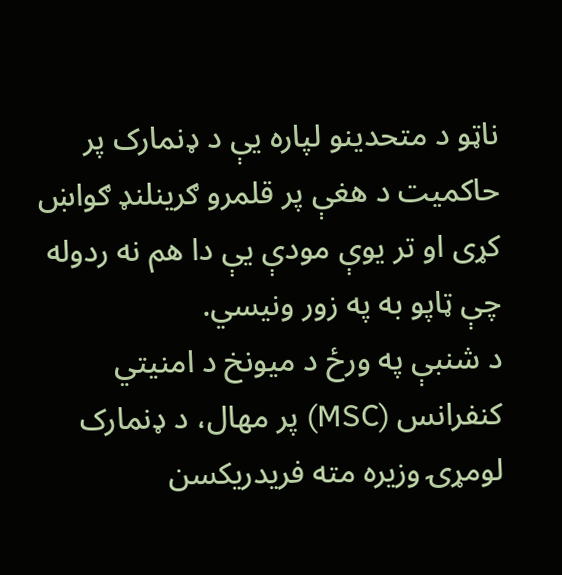ناټو د متحدینو لپاره یې د ډنمارک پر حاکمیت د هغې پر قلمرو ګرینلنډ ګواښ کړی او تر یوې مودې یې دا هم نه ردوله چې ټاپو به په زور ونیسي.
د شنبې په ورځ د میونخ د امنیتي کنفرانس (MSC) پر مهال، د ډنمارک لومړۍ وزیره مته فریدریکسن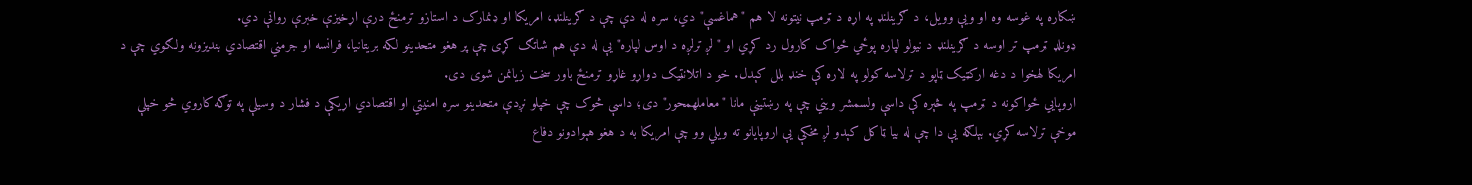ښکاره په غوسه وه او ویې وویل، د ګرینلنډ په اړه د ټرمپ نیتونه لا هم "هماغسې" دي، سره له دې چې د ګرینلنډ، امریکا او ډنمارک د استازو ترمنځ درې اړخیزې خبرې روانې دي.
ډونلډ ټرمپ تر اوسه د ګرینلنډ د نیولو لپاره پوځي ځواک کارول رد کړي او "لږ ترلږه د اوس لپاره" یې له دې هم شاتګ کړی چې پر هغو متحدینو لکه بریتانیا، فرانسه او جرمني اقتصادي بندیزونه ولګوي چې د امریکا لهخوا د دغه ارکټیک ټاپو د ترلاسه کولو په لاره کې خنډ بلل کېدل. خو د اتلانټیک دواړو غاړو ترمنځ باور سخت زیانمن شوی دی.
اروپايي ځواکونه د ټرمپ په څېره کې داسې ولسمشر ویني چې په رښتینې مانا "معاملهمحور" دی؛ داسې څوک چې خپلو نږدې متحدینو سره امنیتي او اقتصادي اړیکې د فشار د وسیلې په توګه کاروي څو خپلې موخې ترلاسه کړي. بېلګه یې دا چې له بیا ټاکل کېدو لږ مخکې یې اروپایانو ته ویلي وو چې امریکا به د هغو هېوادونو دفاع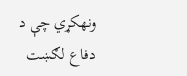ونهکړي چې د دفاع لګښت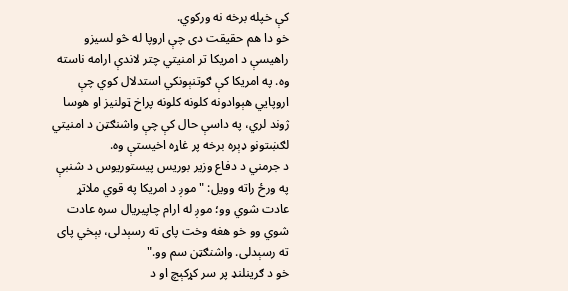کې خپله برخه نه ورکوي.
خو دا هم حقیقت دی چې اروپا له څو لسیزو راهیسې د امریکا تر امنیتي چتر لاندې ارامه ناسته وه. په امریکا کې ګوتنېونکي استدلال کوي چې اروپايي هېوادونه کلونه کلونه پراخ ټولنیز او هوسا ژوند لري، په داسې حال کې چې واشنګټن د امنیتي لګښتونو ډېره برخه پر غاړه اخیستې وه.
د جرمني د دفاع وزیر بوریس پیستوریوس د شنبې په ورځ راته وویل: "موږ د امریکا په قوي ملاتړ عادت شوي وو؛ موږ له ارام چاپیریال سره عادت شوي وو خو هغه وخت پای ته رسېدلی، بېخي پای ته رسېدلی. واشنګټن سم وو."
خو د ګرینلنډ پر سر کړکېچ او د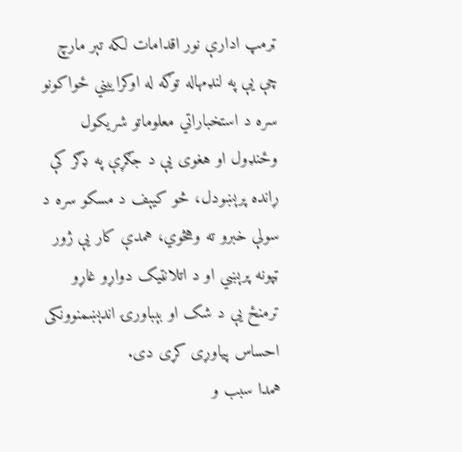ټرمپ ادارې نور اقدامات لکه تېر مارچ چې یې په لنډمهاله توګه له اوکراییني ځواکونو سره د استخباراتي معلوماتو شریکول وځنډول او هغوی یې د جګړې په ډګر کې ړانده پرېښودل، څو کیېف د مسکو سره د سولې خبرو ته وهڅوي، همدې کار یې ژور ټپونه پرېښي او د اتلانټیک دواړو غاړو ترمنځ یې د شک او بېباورۍ اندېښمنوونکی احساس پیاوړی کړی دی.
همدا سبب و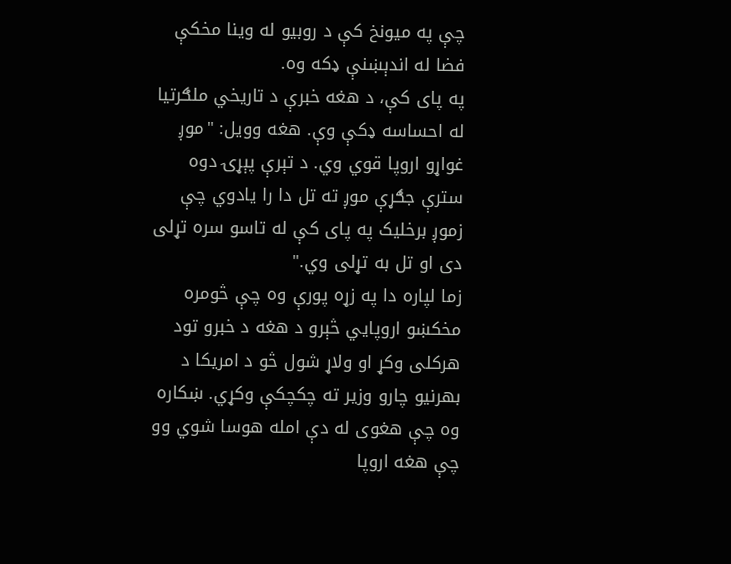چې په میونخ کې د روبیو له وینا مخکې فضا له اندېښنې ډکه وه.
په پای کې، د هغه خبرې د تاریخي ملګرتیا له احساسه ډکې وې. هغه وویل: "موږ غواړو اروپا قوي وي. د تېرې پېړۍ دوه سترې جګړې موږ ته تل دا را یادوي چې زموږ برخلیک په پای کې له تاسو سره تړلی دی او تل به تړلی وي."
زما لپاره دا په زړه پورې وه چې څومره مخکښو اروپايي څېرو د هغه د خبرو تود هرکلی وکړ او ولاړ شول څو د امریکا د بهرنیو چارو وزیر ته چکچکې وکړي. ښکاره وه چې هغوی له دې امله هوسا شوي وو چې هغه اروپا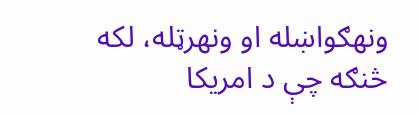ونهګواښله او ونهرټله، لکه څنګه چې د امریکا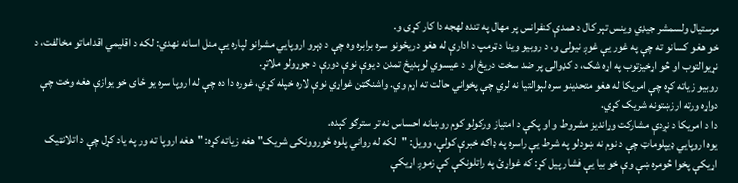مرستیال ولسمشر جيډي وینس تېر کال د همدې کنفرانس پر مهال په تنده لهجه دا کار کړی و.
خو هغو کسانو ته چې په غور یې غوږ نیولی و، د روبیو وینا د ټرمپ د ادارې له هغو دریځونو سره برابره وه چې د ډېرو اروپايي مشرانو لپاره یې منل اسانه نهدي: لکه د اقلیمي اقداماتو مخالفت، د نړیوالتوب او څو اړخیزتوب په اړه شک، د کډوالۍ پر ضد سخت دریځ او د عیسوي لوېدیځ تمدن د یوې نوې دورې د جوړولو ملاتړ.
روبیو زیاته کړه چې امریکا له هغو متحدینو سره لېوالتیا نه لري چې پخواني حالت ته اړم وي. واشنګټن غواړي نوې لاره خپله کړي، غوره دا ده چې له اروپا سره یو ځای خو یوازې هغه وخت چې دواړه ورته ارزښتونه شریک کړي.
دا د امریکا د نږدې مشارکت وړاندیز مشروط و او پکې د امتیاز ورکولو کوم روښانه احساس نه تر سترګو کېده.
یوه اروپايي ډیپلوماټ چې د نوم نه ښودلو په شرط یې راسره په ډاګه خبرې کولې، وویل: "لکه له رواني پلوه ځوروونکی شریک" هغه زیاته کړه: "هغه اروپا ته ور په یاد کړل چې د اتلانټیک اړیکې پخوا څومره ښې وې خو بیا یې فشار پیل کړ: که غواړئ په راتلونکې کې زموږ اړیکې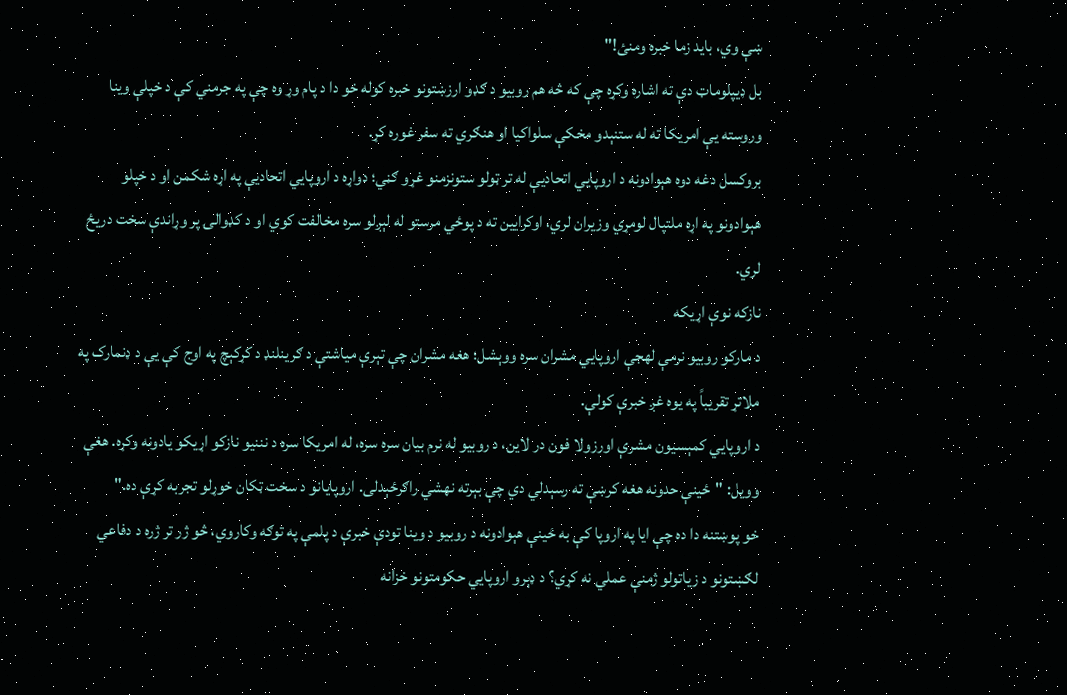ښې وي، باید زما خبره ومنئ!"
بل ډیپلوماټ دې ته اشاره وکړه چې که څه هم روبیو د ګډو ارزښتونو خبره کوله خو دا د پام وړ وه چې په جرمني کې د خپلې وینا وروسته یې امریکا ته له ستنېدو مخکې سلواکیا او هنګري ته سفر غوره کړ.
بروکسل دغه دوه هېوادونه د اروپايي اتحادیې له تر ټولو ستونزمنو غړو ګڼي؛ دواړه د اروپايي اتحادیې په اړه شکمن او د خپلو هېوادونو په اړه ملتپال لومړي وزیران لري، اوکرایین ته د پوځي مرستو له لېږلو سره مخالفت کوي او د کډوالۍ پر وړاندې سخت دریځ لري.
نازکه نوې اړیکه
د مارکو روبیو نرمې لهجې اروپايي مشران سره ووېشل؛ هغه مشران چې تېرې میاشتې د ګرینلنډ د کړکېچ په اوج کې یې د ډنمارک په ملاتړ تقریباً په یوه غږ خبرې کولې.
د اروپايي کمېسیون مشرې اورزولا فون در لاین، د روبیو له نرم بیان سره سره، له امریکا سره د نننیو نازکو اړیکو یادونه وکړه. هغې وویل: "ځینې حدونه هغه کرښې ته رسېدلي دي چې بېرته نهشي راګرځېدلی. اروپایانو د سخت ټکان خوړلو تجربه کړې ده."
خو پوښتنه دا ده چې ایا په اروپا کې به ځینې هېوادونه د روبیو د وینا تودې خبرې د پلمې په توګه وکاروي، څو ژر تر ژره د دفاعي لګښتونو د زیاتولو ژمنې عملي نه کړي؟ د ډېرو اروپايي حکومتونو خزانه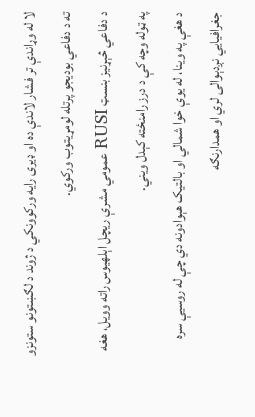لا له وړاندې تر فشار لاندې ده او ډیری رایه ورکوونکي د ژوند د لګښتونو ستونزو ته د دفاعي بودیجو پرتله لومړیتوب ورکوي.
د دفاعي څېړنیز بنسټ RUSI عمومي مشرې ریچل اېلهیوس راته وویل، هغه په ټوله وچه کې د درز رامنځته کېدل ویني.
د هغې په وینا، له یوې خوا شمالي او بالتیک هېوادونه دي چې له روسیې سره جغرافیایي نږدېوالی لري او همدارنګه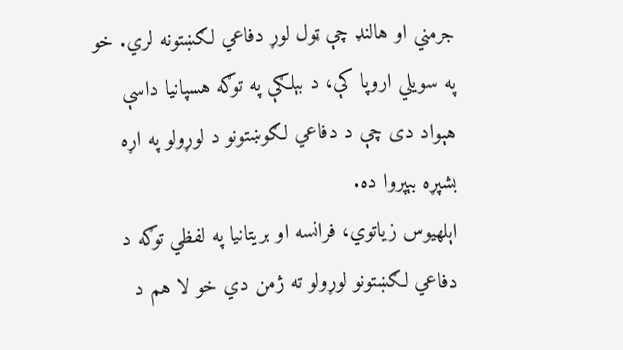جرمني او هالنډ چې ټول لوړ دفاعي لګښتونه لري. خو په سویلي اروپا کې، د بېلګې په توګه هسپانیا داسې هېواد دی چې د دفاعي لګوښتونو د لوړولو په اړه بشپړه بېپروا ده.
اېلهیوس زیاتوي، فرانسه او بریتانیا په لفظي توګه د دفاعي لګښتونو لوړولو ته ژمن دي خو لا هم د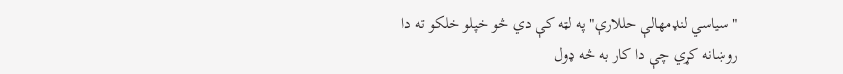"سیاسي لنډمهالې حللارې" په لټه کې دي څو خپلو خلکو ته دا روښانه کړي چې دا کار به څه ډول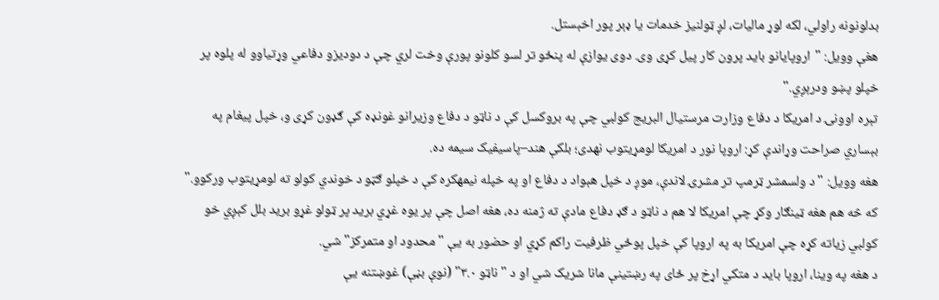بدلونونه راولي، لکه لوړ مالیات، لږ ټولنیز خدمات یا ډېر پور اخېستل.
هغې وویل: "اروپایانو باید پرون کار پیل کړی وی. دوی یوازې له پنځو تر لسو کلونو پورې وخت لري چې د دودیزو دفاعي وړتیاوو له پلوه پر خپلو پښو ودرېږي."
تېره اوونۍ د امریکا د دفاع وزارت مرستیال البریج کولبي چې په بروکسل کې د ناټو د دفاع وزیرانو غونډه کې ګډون کړی و، خپل پیغام په بېساري صراحت وړاندې کړ: اروپا نور د امریکا لومړیتوب نهدی؛ بلکې هند–پاسیفیک سیمه ده.
هغه وویل: "د ولسمشر ټرمپ تر مشرۍ لاندې، موږ د خپل هېواد د دفاع او په خپله نیمهکره کې د خپلو ګټو د خوندي کولو ته لومړیتوب ورکوو."
که څه هم هغه ټینګار وکړ چې امریکا لا هم د ناټو د ګډ دفاع مادې ته ژمنه ده، هغه اصل چې پر یوه غړي برید پر ټولو غړو برید بلل کېږي خو کولبي زیاته کړه چې امریکا به په اروپا کې خپل پوځي ظرفیت راکم کړي او حضور به یې "محدود او متمرکز" شي.
د هغه په وینا، اروپا باید د متکي اړخ پر ځای په رښتینې مانا شریک شي او د "ناټو ۳.۰" (نوې بڼې) غوښتنه یې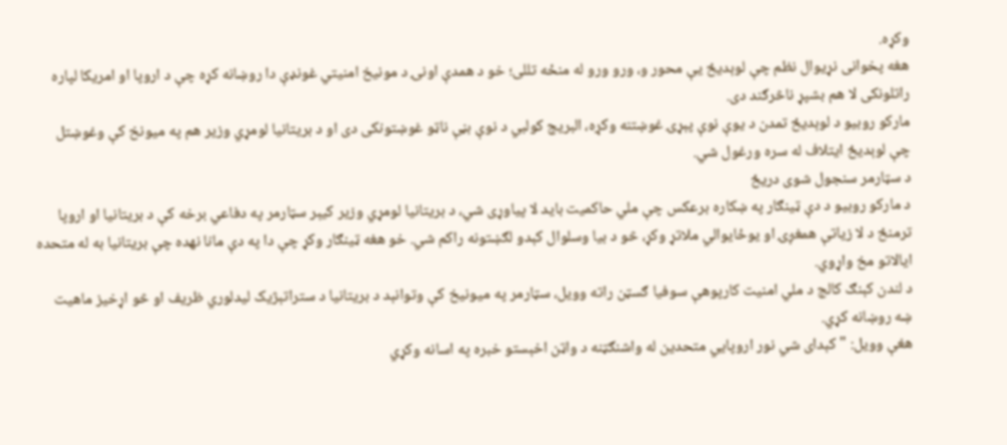وکړه.
هغه پخوانی نړیوال نظم چې لوېدیځ یې محور و، ورو ورو له منځه تللی؛ خو د همدې اونۍ د مونیخ امنیتي غونډې دا روښانه کړه چې د اروپا او امریکا لپاره راتلونکی لا هم بشپړ ناڅرګند دی.
مارکو روبیو د لوېدیځ تمدن د یوې نوې پېړۍ غوښتنه وکړه، البریج کولبي د نوې بڼې ناټو غوښتونکی دی او د بریتانیا لومړي وزیر هم په میونخ کې وغوښتل چې لوېدیځ ایتلاف له سره ورغول شي.
د سټارمر سنجول شوی دریځ
د مارکو روبیو د دې ټینګار په ښکاره برعکس چې ملي حاکمیت باید لا پیاوړی شي، د بریتانیا لومړي وزیر کیېر سټارمر په دفاعي برخه کې د بریتانیا او اروپا ترمنځ د لا زیاتې همغږۍ او یوځایوالي ملاتړ وکړ، څو د بیا وسلوال کېدو لګښتونه راکم شي. خو هغه ټینګار وکړ چې دا په دې مانا نهده چې بریتانیا به له متحده ایالاتو مخ واړوي.
د لندن کېنګ کالج د ملي امنیت کارپوهې سوفیا ګسټن راته وویل، سټارمر په میونیخ کې وتوانېد د بریتانیا د ستراتېژیک لیدلوري ظریف او څو اړخیز ماهیت ښه روښانه کړي.
هغې وویل: "کېدای شي نور اروپايي متحدین له واشنګټنه د واټن اخېستو خبره په اسانه وکړي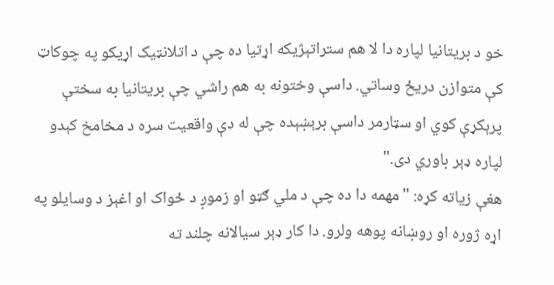خو د بریتانیا لپاره دا لا هم ستراتېژیکه اړتیا ده چې د اتلانټیک اړیکو په چوکاټ کې متوازن دریځ وساتي. داسې وختونه به هم راشي چې بریتانیا به سختې پرېکړې کوي او سټارمر داسې برېښېده چې له دې واقعیت سره د مخامخ کېدو لپاره ډېر باوري دی."
هغې زیاته کړه: "مهمه دا ده چې د ملي ګټو او زموږ د ځواک او اغېز د وسایلو په اړه ژوره او روښانه پوهه ولرو. دا کار ډېر سیالانه چلند ته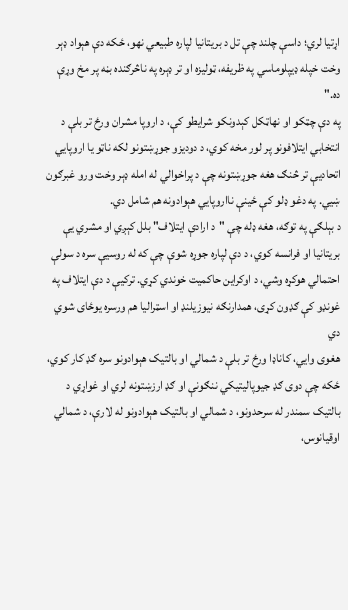اړتیا لري؛ داسې چلند چې تل د بریتانیا لپاره طبیعي نهو، ځکه دې هېواد ډېر وخت خپله ډیپلوماسي په ظریفه، ټولیزه او تر ډېره په ناڅرګنده بڼه پر مخ وړې ده."
په دې چټکو او نهاټکل کېدونکو شرایطو کې، د اروپا مشران ورځ تر بلې د انتخابي ایتلافونو پر لور مخه کوي، د دودیزو جوړښتونو لکه ناټو یا اروپايي اتحادیې تر څنګ هغه جوړښتونه چې د پراخوالي له امله ډېر وخت ورو غبرګون ښيي. په دغو ډلو کې ځینې نااروپايي هېوادونه هم شامل دي.
د بېلګې په توګه، هغه ډله چې "د ارادې ایتلاف" بلل کېږي او مشري یې بریتانیا او فرانسه کوي، د دې لپاره جوړه شوې چې که له روسیې سره د سولې احتمالي هوکړه وشي، د اوکراین حاکمیت خوندي کړي. ترکیې د دې ایتلاف په غونډو کې ګډون کړی، همدارنګه نیوزیلنډ او اسټرالیا هم ورسره یوځای شوي دي
هغوی وایي، کاناډا ورځ تر بلې د شمالي او بالتیک هېوادونو سره ګډ کار کوي، ځکه چې دوی ګډ جیوپالیتیکي ننګونې او ګډ ارزښتونه لري او غواړي د بالتیک سمندر له سرحدونو، د شمالي او بالتیک هېوادونو له لارې، د شمالي اوقیانوس،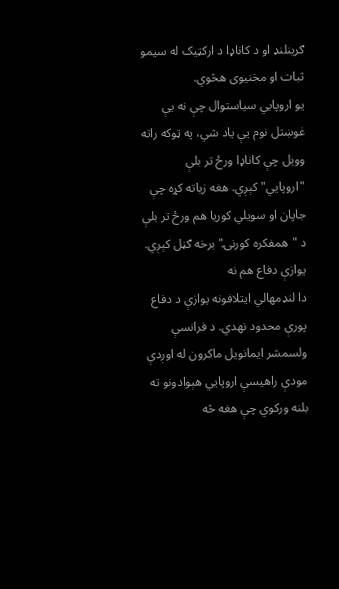ګرینلنډ او د کاناډا د ارکټیک له سیمو ثبات او مخنیوی هڅوي.
یو اروپايي سیاستوال چې نه یې غوښتل نوم یې یاد شي، په ټوکه راته وویل چې کاناډا ورځ تر بلې "اروپايي" کېږي. هغه زیاته کړه چې جاپان او سویلي کوریا هم ورځ تر بلې د "همفکره کورنۍ" برخه ګڼل کېږي.
یوازې دفاع هم نه
دا لنډمهالي ایتلافونه یوازې د دفاع پورې محدود نهدي. د فرانسې ولسمشر ایمانویل ماکرون له اوږدې مودې راهیسې اروپايي هېوادونو ته بلنه ورکوي چې هغه څه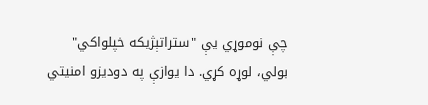چې نوموړي یې "ستراتېژیکه خپلواکي" بولي، لوړه کړي. دا یوازې په دودیزو امنیتي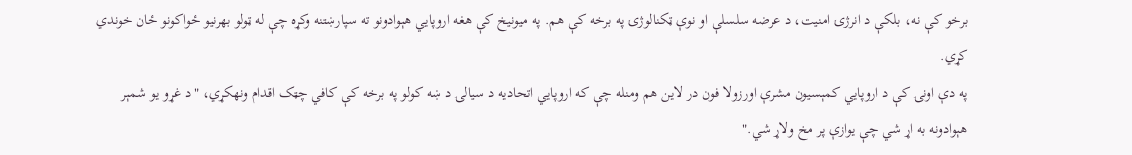برخو کې نه، بلکې د انرژۍ امنیت، د عرضه سلسلې او نوې ټکنالوژۍ په برخه کې هم. په میونیخ کې هغه اروپايي هېوادونو ته سپارښتنه وکړه چې له ټولو بهرنیو ځواکونو ځان خوندي کړي.
په دې اونۍ کې د اروپايي کمېسیون مشرې اورزولا فون در لاین هم ومنله چې که اروپايي اتحادیه د سیالۍ د ښه کولو په برخه کې کافي چټک اقدام ونهکړي، "د غړو یو شمېر هېوادونه به اړ شي چې یوازې پر مخ ولاړ شي."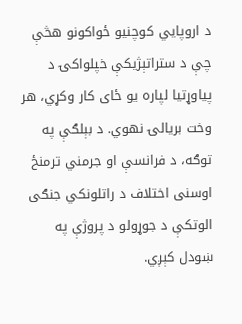د اروپايي کوچنیو ځواکونو هڅې چې د ستراتېژیکې خپلواکۍ د پیاوړتیا لپاره یو ځای کار وکړي، هر وخت بریالۍ نهوي. د بېلګې په توګه، د فرانسې او جرمني ترمنځ اوسنی اختلاف د راتلونکي جنګی الوتکې د جوړولو د پروژې په ښودل کېږي.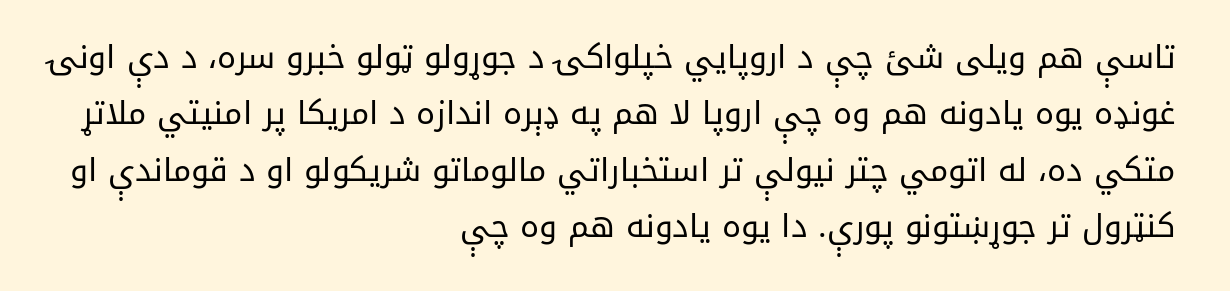تاسې هم ویلی شئ چې د اروپايي خپلواکۍ د جوړولو ټولو خبرو سره، د دې اونۍ غونډه یوه یادونه هم وه چې اروپا لا هم په ډېره اندازه د امریکا پر امنیتي ملاتړ متکي ده، له اتومي چتر نیولې تر استخباراتي مالوماتو شریکولو او د قوماندې او کنټرول تر جوړښتونو پورې. دا یوه یادونه هم وه چې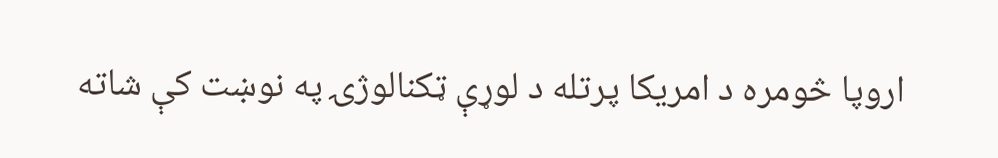اروپا څومره د امریکا پرتله د لوړې ټکنالوژۍ په نوښت کې شاته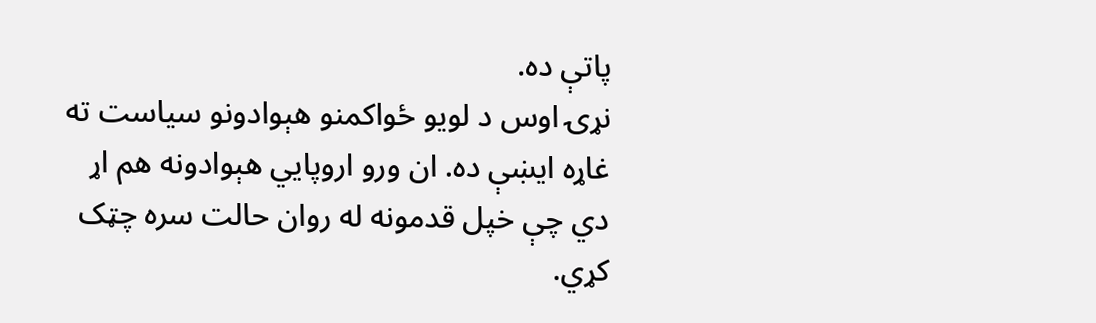پاتې ده.
نړۍ اوس د لویو ځواکمنو هېوادونو سیاست ته غاړه ایښې ده. ان ورو اروپايي هېوادونه هم اړ دي چې خپل قدمونه له روان حالت سره چټک کړي.